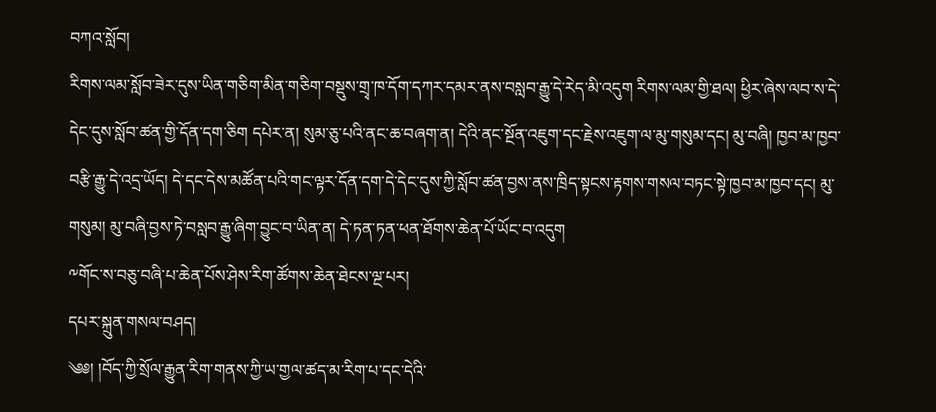བཀའ་སློབ།
རིགས་ལམ་སློབ་ཟེར་དུས་ཡིན་གཅིག་མིན་གཅིག་བསྡུས་གྲྭ་ཁ་དོག་དཀར་དམར་ནས་བསླབ་རྒྱུ་དེ་རེད་མི་འདུག རིགས་ལམ་གྱི་ཐལ། ཕྱིར་ཞེས་ལབ་ས་དེ་དེང་དུས་སློབ་ཚན་གྱི་དོན་དག་ཅིག དཔེར་ན། སུམ་ཅུ་པའི་ནང་ཆ་བཞག་ན། དེའི་ནང་སྔོན་འཇུག་དང་རྗེས་འཇུག་ལ་མུ་གསུམ་དང། མུ་བཞི། ཁྱབ་མ་ཁྱབ་བརྩི་རྒྱུ་དེ་འདྲ་ཡོད། དེ་དང་དེས་མཚོན་པའི་གང་ལྟར་དོན་དག་དེ་དེང་དུས་ཀྱི་སློབ་ཚན་བྱས་ནས་ཁྲིད་སྟངས་རྟགས་གསལ་བཏང་སྟེ་ཁྱབ་མ་ཁྱབ་དང། མུ་གསུམ། མུ་བཞི་བྱས་ཏེ་བསླབ་རྒྱུ་ཞིག་བྱུང་བ་ཡིན་ན། དེ་ཏན་ཏན་ཕན་ཐོགས་ཆེན་པོ་ཡོང་བ་འདུག
༸གོང་ས་བཅུ་བཞི་པ་ཆེན་པོས་ཤེས་རིག་ཚོགས་ཆེན་ཐེངས་ལྔ་པར།
དཔར་སྐྲུན་གསལ་བཤད།
༄༅། །བོད་ཀྱི་སྲོལ་རྒྱུན་རིག་གནས་ཀྱི་ཡ་གྱལ་ཚད་མ་རིག་པ་དང་དེའི་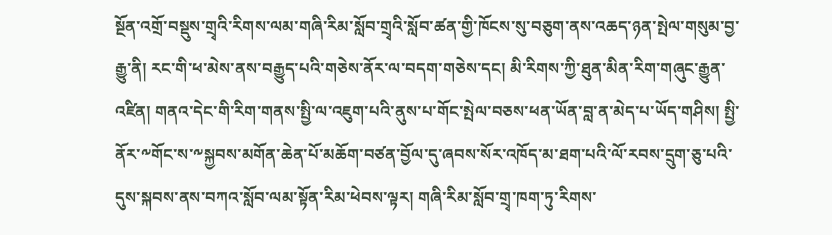སྔོན་འགྲོ་བསྡུས་གྲྭའི་རིགས་ལམ་གཞི་རིམ་སློབ་གྲྭའི་སློབ་ཚན་གྱི་ཁོངས་སུ་བཅུག་ནས་འཆད་ཉན་སྤེལ་གསུམ་བྱ་རྒྱུ་ནི། རང་གི་ཕ་མེས་ནས་བརྒྱུད་པའི་གཅེས་ནོར་ལ་བདག་གཅེས་དང། མི་རིགས་ཀྱི་ཐུན་མིན་རིག་གཞུང་རྒྱུན་འཛིན། གནའ་དེང་གི་རིག་གནས་སྤྱི་ལ་འཇུག་པའི་ནུས་པ་གོང་སྤེལ་བཅས་ཕན་ཡོན་བླ་ན་མེད་པ་ཡོད་གཤིས། སྤྱི་ནོར་༸གོང་ས་༸སྐྱབས་མགོན་ཆེན་པོ་མཆོག་བཙན་བྱོལ་དུ་ཞབས་སོར་འཁོད་མ་ཐག་པའི་ལོ་རབས་དྲུག་ཅུ་པའི་དུས་སྐབས་ནས་བཀའ་སློབ་ལམ་སྟོན་རིམ་ཕེབས་ལྟར། གཞི་རིམ་སློབ་གྲྭ་ཁག་ཏུ་རིགས་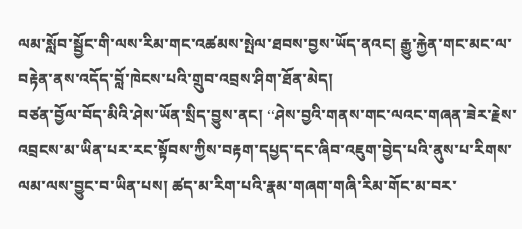ལམ་སློབ་སྦྱོང་གི་ལས་རིམ་གང་འཚམས་སྤེལ་ཐབས་བྱས་ཡོད་ནའང། རྒྱུ་རྐྱེན་གང་མང་ལ་བརྟེན་ནས་འདོད་བློ་ཁེངས་པའི་གྲུབ་འབྲས་ཤིག་ཐོན་མེད།
བཙན་བྱོལ་བོད་མིའི་ཤེས་ཡོན་སྲིད་བྱུས་ནང། ‘‘ཤེས་བྱའི་གནས་གང་ལའང་གཞན་ཟེར་རྗེས་འབྲངས་མ་ཡིན་པར་རང་སྟོབས་ཀྱིས་བརྟག་དཔྱད་དང་ཞིབ་འཇུག་བྱེད་པའི་ནུས་པ་རིགས་ལམ་ལས་བྱུང་བ་ཡིན་པས། ཚད་མ་རིག་པའི་རྣམ་གཞག་གཞི་རིམ་གོང་མ་བར་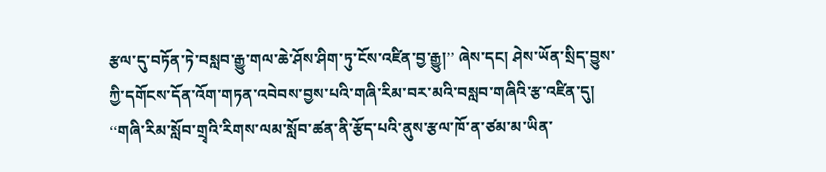རྩལ་དུ་བཏོན་ཏེ་བསླབ་རྒྱུ་གལ་ཆེ་ཤོས་ཤིག་ཏུ་ངོས་འཛིན་བྱ་རྒྱུ།’’ ཞེས་དང། ཤེས་ཡོན་སྲིད་བྱུས་ཀྱི་དགོངས་དོན་འོག་གཏན་འབེབས་བྱས་པའི་གཞི་རིམ་བར་མའི་བསླབ་གཞིའི་རྩ་འཛིན་དུ། ‘‘གཞི་རིམ་སློབ་གྲྭའི་རིགས་ལམ་སློབ་ཚན་ནི་རྩོད་པའི་ནུས་རྩལ་ཁོ་ན་ཙམ་མ་ཡིན་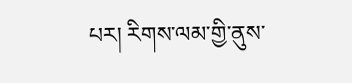པར། རིགས་ལམ་གྱི་ནུས་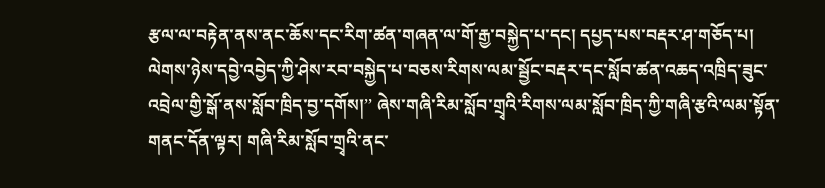རྩལ་ལ་བརྟེན་ནས་ནང་ཆོས་དང་རིག་ཚན་གཞན་ལ་གོ་རྒྱ་བསྐྱེད་པ་དང། དཔྱད་པས་བརྡར་ཤ་གཅོད་པ། ལེགས་ཉེས་དབྱེ་འབྱེད་ཀྱི་ཤེས་རབ་བསྐྱེད་པ་བཅས་རིགས་ལམ་སྦྱོང་བརྡར་དང་སློབ་ཚན་འཆད་འཁྲིད་ཟུང་འབྲེལ་གྱི་སྒོ་ནས་སློབ་ཁྲིད་བྱ་དགོས།’’ ཞེས་གཞི་རིམ་སློབ་གྲྭའི་རིགས་ལམ་སློབ་ཁྲིད་ཀྱི་གཞི་རྩའི་ལམ་སྟོན་གནང་དོན་ལྟར། གཞི་རིམ་སློབ་གྲྭའི་ནང་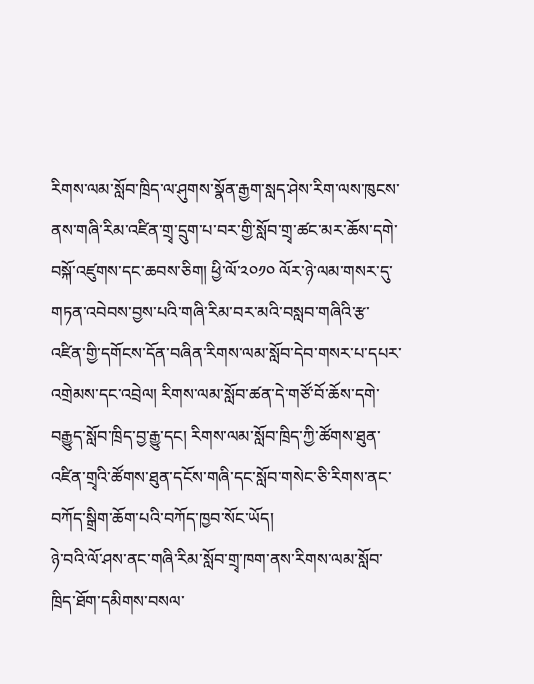རིགས་ལམ་སློབ་ཁྲིད་ལ་ཤུགས་སྣོན་རྒྱག་སླད་ཤེས་རིག་ལས་ཁུངས་ནས་གཞི་རིམ་འཛིན་གྲྭ་དྲུག་པ་བར་གྱི་སློབ་གྲྭ་ཚང་མར་ཆོས་དགེ་བསྐོ་འཛུགས་དང་ཆབས་ཅིག། ཕྱི་ལོ་༢༠༡༠ ལོར་ཉེ་ལམ་གསར་དུ་གཏན་འབེབས་བྱས་པའི་གཞི་རིམ་བར་མའི་བསླབ་གཞིའི་རྩ་འཛིན་གྱི་དགོངས་དོན་བཞིན་རིགས་ལམ་སློབ་དེབ་གསར་པ་དཔར་འགྲེམས་དང་འབྲེལ། རིགས་ལམ་སློབ་ཚན་དེ་གཙོ་བོ་ཆོས་དགེ་བརྒྱུད་སློབ་ཁྲིད་བྱ་རྒྱུ་དང། རིགས་ལམ་སློབ་ཁྲིད་ཀྱི་ཚོགས་ཐུན་འཛིན་གྲྭའི་ཚོགས་ཐུན་དངོས་གཞི་དང་སློབ་གསེང་ཅི་རིགས་ནང་བཀོད་སྒྲིག་ཆོག་པའི་བཀོད་ཁྱབ་སོང་ཡོད།
ཉེ་བའི་ལོ་ཤས་ནང་གཞི་རིམ་སློབ་གྲྭ་ཁག་ནས་རིགས་ལམ་སློབ་ཁྲིད་ཐོག་དམིགས་བསལ་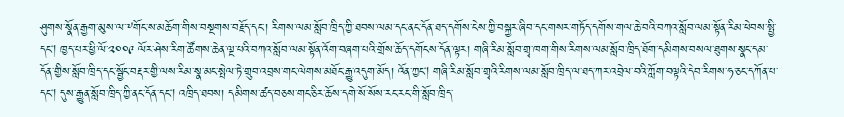ཤུགས་སྣོན་རྒྱག་མུས་ལ་༸གོང་ས་མཆོག་གིས་བསྔགས་བརྗོད་དང་། རིགས་ལམ་སློབ་ཁྲིད་ཀྱི་ཐབས་ལམ་དང་ནང་དོན་ཐད་དགོས་ངེས་ཀྱི་བསྐྱར་ཞིབ་དང་གསར་གཏོད་དགོས་གལ་ཆེ་བའི་བཀའ་སློབ་ལམ་སྟོན་རིམ་ཕེབས་སྤྱི་དང། ཁྱད་པར་ཕྱི་ལོ་༢༠༠༩ ལོར་ཤེས་རིག་ཚོགས་ཆེན་ལྔ་པའི་བཀའ་སློབ་ལམ་སྟོན་འོག་བཞག་པའི་གྲོས་ཆོད་དགོངས་དོན་ལྟར། གཞི་རིམ་སློབ་གྲྭ་ཁག་གིས་རིགས་ལམ་སློབ་ཁྲིད་ཐོག་དམིགས་བསལ་ཐུགས་སྣང་དམ་དོན་གྱིས་སློབ་ཁྲིད་དང་སྦྱོང་བརྡར་གྱི་ལས་རིམ་སྣ་མང་སྤེལ་ཏེ་གྲུབ་འབྲས་གང་ལེགས་མཐོང་རྒྱུ་འདུག་མོད། འོན་ཀྱང། གཞི་རིམ་སློབ་གྲྭའི་རིགས་ལམ་སློབ་ཁྲིད་ལ་ཐད་ཀར་འབྲེལ་བའི་ཀློག་བལྟའི་དེབ་རིགས་ཧ་ཅང་དཀོན་པ་དང། དུས་རྒྱུན་སློབ་ཁྲིད་ཀྱི་ནང་དོན་དང། འཁྲིད་ཐབས། དམིགས་ཚད་བཅས་གང་ཅིར་ཆོས་དགེ་སོ་སོས་རང་རང་གི་སློབ་ཁྲིད་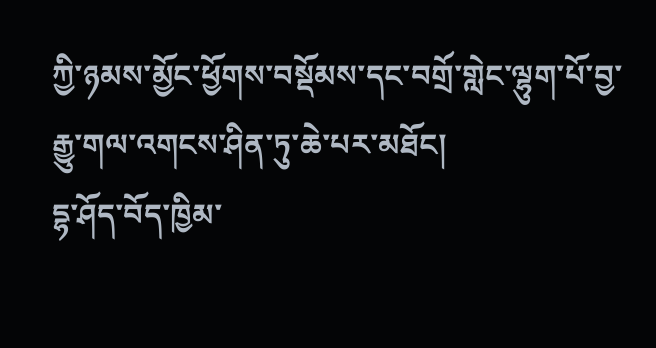ཀྱི་ཉམས་མྱོང་ཕྱོགས་བསྡོམས་དང་བགྲོ་གླེང་ལྷུག་པོ་བྱ་རྒྱུ་གལ་འགངས་ཤིན་ཏུ་ཆེ་པར་མཐོང།
དྷ་ཤོད་བོད་ཁྱིམ་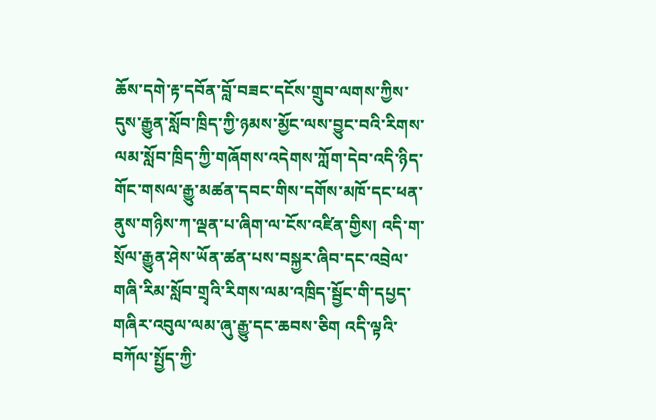ཆོས་དགེ་རྟ་དབོན་བློ་བཟང་དངོས་གྲུབ་ལགས་ཀྱིས་དུས་རྒྱུན་སློབ་ཁྲིད་ཀྱི་ཉམས་མྱོང་ལས་བྱུང་བའི་རིགས་ལམ་སློབ་ཁྲིད་ཀྱི་གཞོགས་འདེགས་ཀློག་དེབ་འདི་ཉིད་གོང་གསལ་རྒྱུ་མཚན་དབང་གིས་དགོས་མཁོ་དང་ཕན་ནུས་གཉིས་ཀ་ལྡན་པ་ཞིག་ལ་ངོས་འཛིན་གྱིས། འདི་ག་སྲོལ་རྒྱུན་ཤེས་ཡོན་ཚན་པས་བསྐྱར་ཞིབ་དང་འབྲེལ་གཞི་རིམ་སློབ་གྲྭའི་རིགས་ལམ་འཁྲིད་སྦྱོང་གི་དཔྱད་གཞིར་འབུལ་ལམ་ཞུ་རྒྱུ་དང་ཆབས་ཅིག འདི་ལྟའི་བཀོལ་སྤྱོད་ཀྱི་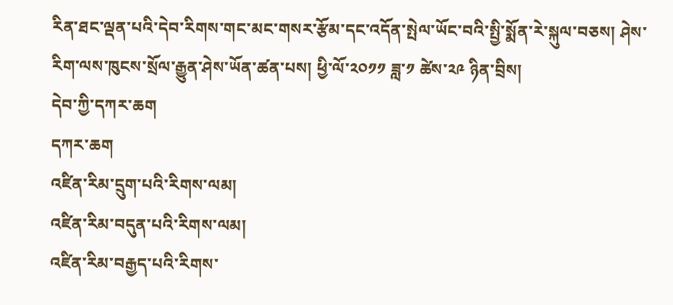རིན་ཐང་ལྡན་པའི་དེབ་རིགས་གང་མང་གསར་རྩོམ་དང་འདོན་སྤེལ་ཡོང་བའི་སྤྱི་སྨོན་རེ་སྐུལ་བཅས། ཤེས་རིག་ལས་ཁུངས་སྲོལ་རྒྱུན་ཤེས་ཡོན་ཚན་པས། ཕྱི་ལོ་༢༠༡༡ ཟླ་༡ ཚེས་༢༩ ཉིན་བྲིས།
དེབ་ཀྱི་དཀར་ཆག
དཀར་ཆག
འཛིན་རིམ་དྲུག་པའི་རིགས་ལམ།
འཛིན་རིམ་བདུན་པའི་རིགས་ལམ།
འཛིན་རིམ་བརྒྱད་པའི་རིགས་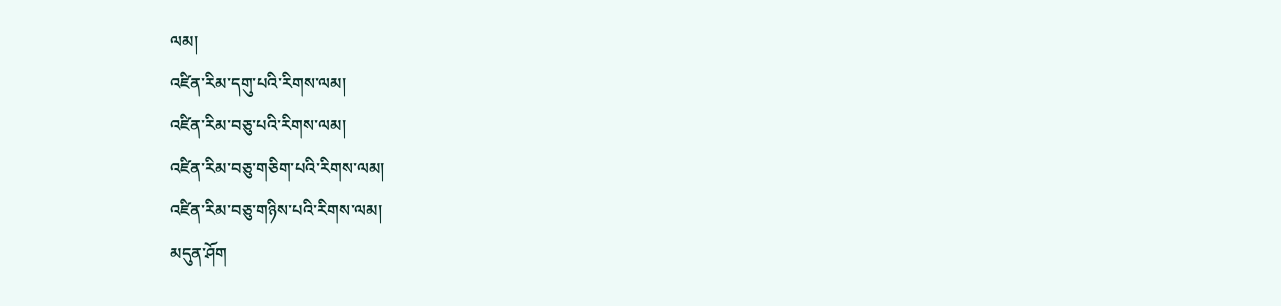ལམ།
འཛིན་རིམ་དགུ་པའི་རིགས་ལམ།
འཛིན་རིམ་བཅུ་པའི་རིགས་ལམ།
འཛིན་རིམ་བཅུ་གཅིག་པའི་རིགས་ལམ།
འཛིན་རིམ་བཅུ་གཉིས་པའི་རིགས་ལམ།
མདུན་ཤོག